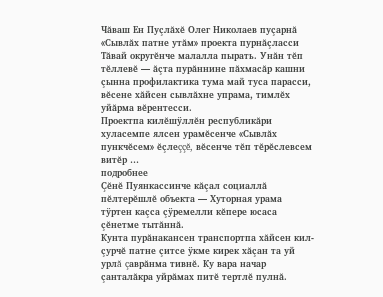Чăваш Ен Пуçлăхĕ Олег Николаев пуçарнă «Сывлăх патне утăм» проекта пурнăçласси Тăвай округĕнче малалла пырать. Унăн тĕп тĕллевĕ — ăçта пурăннине пăхмасăр кашни çынна профилактика тума май туса парасси, вĕсене хăйсен сывлăхне упрама, тимлĕх уйăрма вĕрентесси.
Проектпа килĕшÿллĕн республикăри хуласемпе ялсен урамĕсенче «Сывлăх пункчĕсем» ĕçлеççĕ, вĕсенче тĕп тĕрĕслевсем витĕр …
подробнее
Çĕнĕ Пуянкассинче кăçал социаллă пĕлтерĕшлĕ объекта — Хуторная урама тÿртен каçса çÿремелли кĕпере юсаса çĕнетме тытăннă.
Кунта пурăнакансен транспортпа хăйсен кил-çурчĕ патне çитсе ÿкме кирек хăçан та уй урлă çаврăнма тивнĕ. Ку вара начар çанталăкра уйрăмах питĕ тертлĕ пулнă.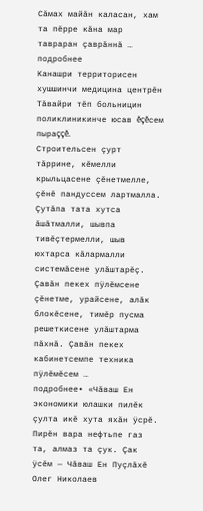Сăмах майăн каласан, хам та пĕрре кăна мар тавраран çаврăннă …
подробнее
Канашри территорисен хушшинчи медицина центрĕн Тăвайри тĕп больницин поликлиникинче юсав ĕçĕсем пыраççĕ.
Строительсен çурт тăррине, кĕмелли крыльцасене çĕнетмелле, çĕнĕ пандуссем лартмалла. Çутăпа тата хутса ăшăтмалли, шывпа тивĕçтермелли, шыв юхтарса кăлармалли системăсене улăштарĕç. Çавăн пекех пÿлĕмсене çĕнетме, урайсене, алăк блокĕсене, тимĕр пусма решеткисене улăштарма пăхнă. Çавăн пекех кабинетсемпе техника пÿлĕмĕсем …
подробнее• «Чăваш Ен экономики юлашки пилĕк çулта икĕ хута яхăн ÿсрĕ. Пирĕн вара нефтьпе газ та, алмаз та çук. Çак ÿсĕм — Чăваш Ен Пуçлăхĕ Олег Николаев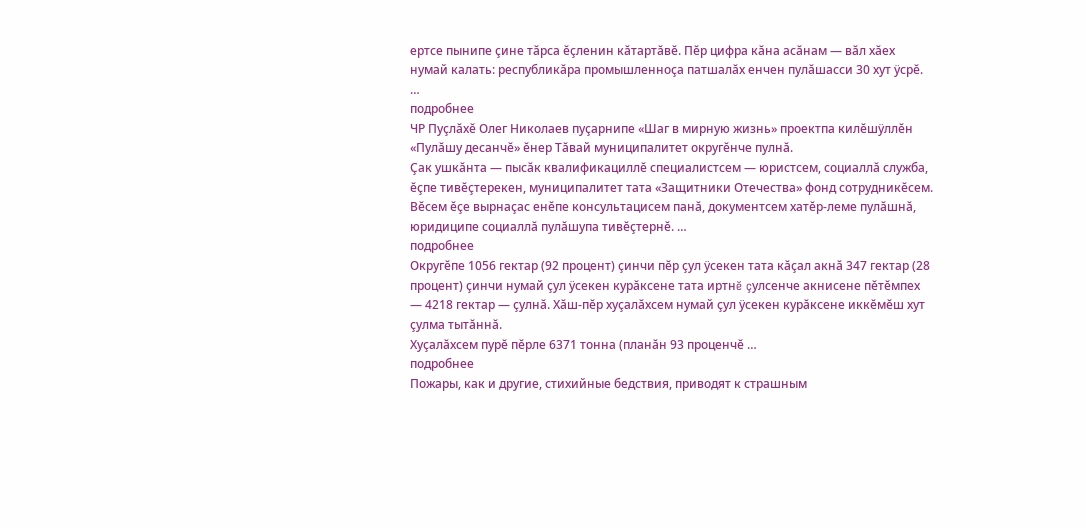ертсе пынипе çине тăрса ĕçленин кăтартăвĕ. Пĕр цифра кăна асăнам — вăл хăех нумай калать: республикăра промышленноçа патшалăх енчен пулăшасси 30 хут ÿсрĕ. …
подробнее
ЧР Пуçлăхĕ Олег Николаев пуçарнипе «Шаг в мирную жизнь» проектпа килĕшÿллĕн «Пулăшу десанчĕ» ĕнер Тăвай муниципалитет округĕнче пулнă.
Çак ушкăнта — пысăк квалификациллĕ специалистсем — юристсем, социаллă служба, ĕçпе тивĕçтерекен, муниципалитет тата «Защитники Отечества» фонд сотрудникĕсем. Вĕсем ĕçе вырнаçас енĕпе консультацисем панă, документсем хатĕр-леме пулăшнă, юридиципе социаллă пулăшупа тивĕçтернĕ. …
подробнее
Округĕпе 1056 гектар (92 процент) çинчи пĕр çул ÿсекен тата кăçал акнă 347 гектар (28 процент) çинчи нумай çул ÿсекен курăксене тата иртнĕ çулсенче акнисене пĕтĕмпех — 4218 гектар — çулнă. Хăш-пĕр хуçалăхсем нумай çул ÿсекен курăксене иккĕмĕш хут çулма тытăннă.
Хуçалăхсем пурĕ пĕрле 6371 тонна (планăн 93 проценчĕ …
подробнее
Пожары, как и другие, стихийные бедствия, приводят к страшным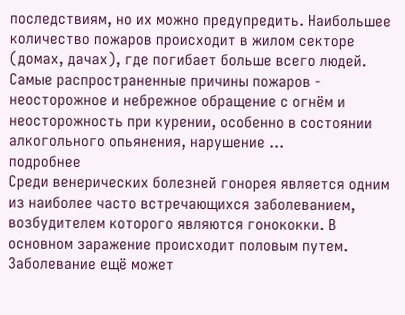последствиям, но их можно предупредить. Наибольшее количество пожаров происходит в жилом секторе (домах, дачах), где погибает больше всего людей.
Самые распространенные причины пожаров - неосторожное и небрежное обращение с огнём и неосторожность при курении, особенно в состоянии алкогольного опьянения, нарушение …
подробнее
Среди венерических болезней гонорея является одним из наиболее часто встречающихся заболеванием, возбудителем которого являются гонококки. В основном заражение происходит половым путем. Заболевание ещё может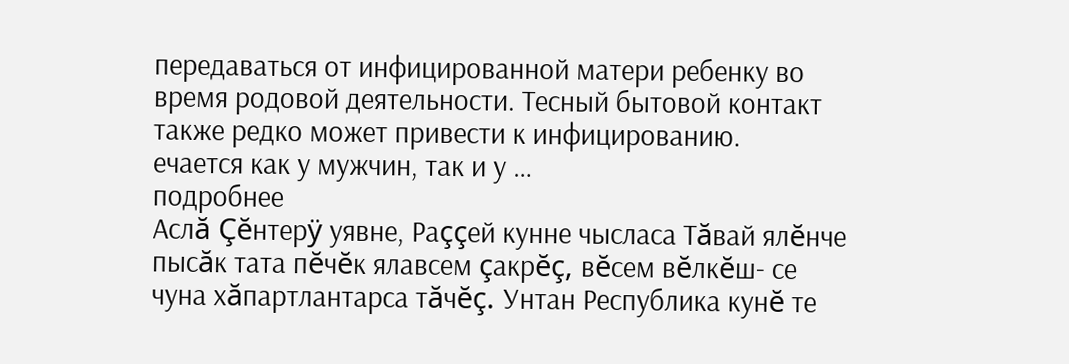передаваться от инфицированной матери ребенку во время родовой деятельности. Тесный бытовой контакт также редко может привести к инфицированию.
ечается как у мужчин, так и у …
подробнее
Аслă Çĕнтерÿ уявне, Раççей кунне чысласа Тăвай ялĕнче пысăк тата пĕчĕк ялавсем çакрĕç, вĕсем вĕлкĕш- се чуна хăпартлантарса тăчĕç. Унтан Республика кунĕ те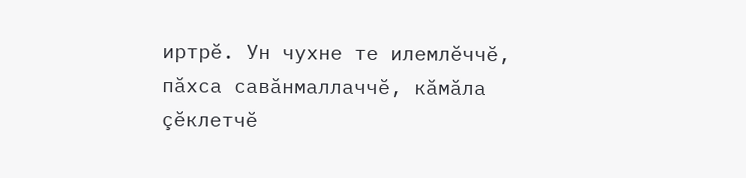иртрĕ. Ун чухне те илемлĕччĕ, пăхса савăнмаллаччĕ, кăмăла çĕклетчĕ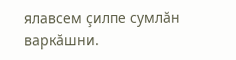ялавсем çилпе сумлăн варкăшни.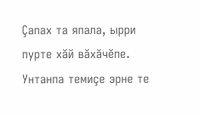Çапах та япала, ырри пурте хăй вăхăчĕпе. Унтанпа темиçе эрне те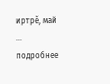иртрĕ, май …
подробнее